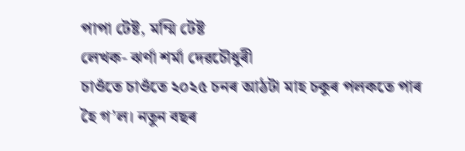পাপা টেষ্ট, মম্মি টেষ্ট
লেখক- ঝৰ্ণা শৰ্মা দেৱচৌধুৰী
চাওঁতে চাওঁতে ২০২৫ চনৰ আঠটা মাহ চকুৰ পলকতে পাৰ হৈ গ’ল। নতুন বছৰ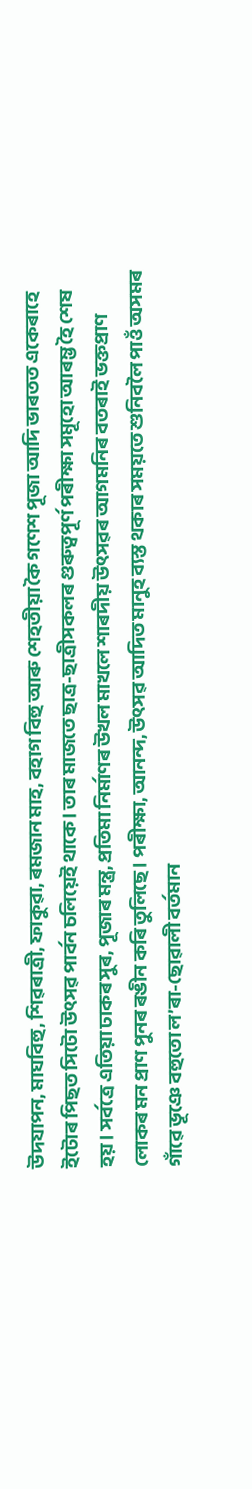উদযাপন, মাঘবিহু, শিৱৰাত্ৰী, ফাকুৱা, ৰমজান মাহ, বহাগ বিহু আৰু শেহতীয়া কৈ গণেশ পূজা আদি ভাৰতত একেৰাহে ইটোৰ পিছত সিটো উৎসৱ পাৰ্বন চলিয়েই থাকে। তাৰ মাজতে ছাত্ৰ-ছাত্ৰীসকলৰ গুৰুত্বপূৰ্ণ পৰীক্ষা সমূহো আৰম্ভ হৈ শেষ হয়। সৰ্বত্ৰে এতিয়া ঢাকৰ সুৰ, পূজাৰ মন্ত্ৰ, প্ৰতিমা নিৰ্মাণৰ উখল মাখলে শাৰদীয় উৎসৱৰ আগমনিৰ বতৰাই ভক্তপ্ৰাণ লোকৰ মন প্ৰাণ পুনৰ ৰঙীন কৰি তুলিছে। পৰীক্ষা, আনন্দ, উৎসৱ আদিত মানুহ ব্যস্ত থকাৰ সময়তে শুনিবলৈ পাওঁ অসমৰ গাঁৱে ভূঞে বহুতো ল’ৰা-ছোৱালী বৰ্তমান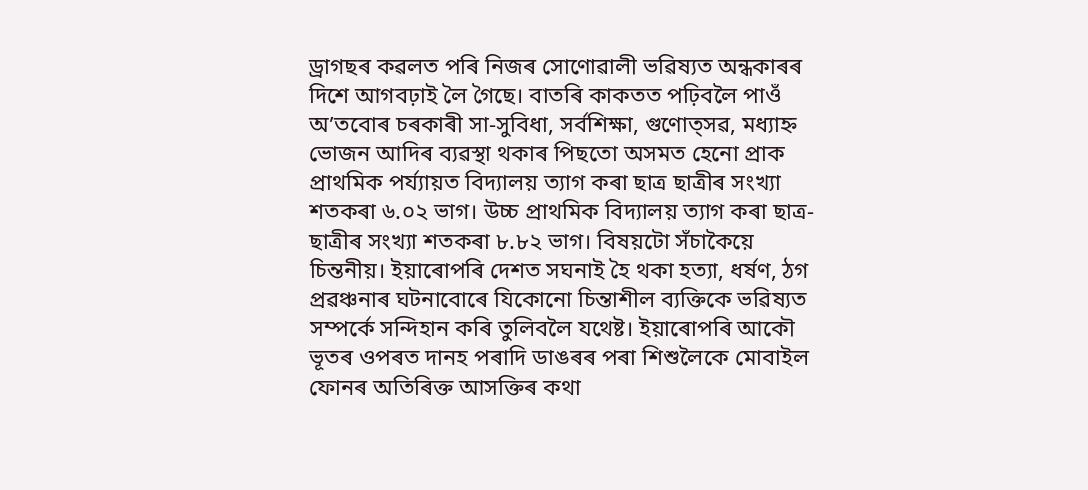ড্ৰাগছৰ কৱলত পৰি নিজৰ সোণোৱালী ভৱিষ্যত অন্ধকাৰৰ দিশে আগবঢ়াই লৈ গৈছে। বাতৰি কাকতত পঢ়িবলৈ পাওঁ অ’তবোৰ চৰকাৰী সা-সুবিধা, সৰ্বশিক্ষা, গুণোত্সৱ, মধ্যাহ্ন ভোজন আদিৰ ব্যৱস্থা থকাৰ পিছতো অসমত হেনো প্ৰাক প্ৰাথমিক পৰ্য্যায়ত বিদ্যালয় ত্যাগ কৰা ছাত্ৰ ছাত্ৰীৰ সংখ্যা শতকৰা ৬.০২ ভাগ। উচ্চ প্ৰাথমিক বিদ্যালয় ত্যাগ কৰা ছাত্ৰ-ছাত্ৰীৰ সংখ্যা শতকৰা ৮.৮২ ভাগ। বিষয়টো সঁচাকৈয়ে চিন্তনীয়। ইয়াৰোপৰি দেশত সঘনাই হৈ থকা হত্যা, ধৰ্ষণ, ঠগ প্ৰৱঞ্চনাৰ ঘটনাবোৰে যিকোনো চিন্তাশীল ব্যক্তিকে ভৱিষ্যত সম্পৰ্কে সন্দিহান কৰি তুলিবলৈ যথেষ্ট। ইয়াৰোপৰি আকৌ ভূতৰ ওপৰত দানহ পৰাদি ডাঙৰৰ পৰা শিশুলৈকে মোবাইল ফোনৰ অতিৰিক্ত আসক্তিৰ কথা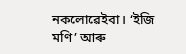নকলোৱেইবা। ‘ইজি মণি’ আৰু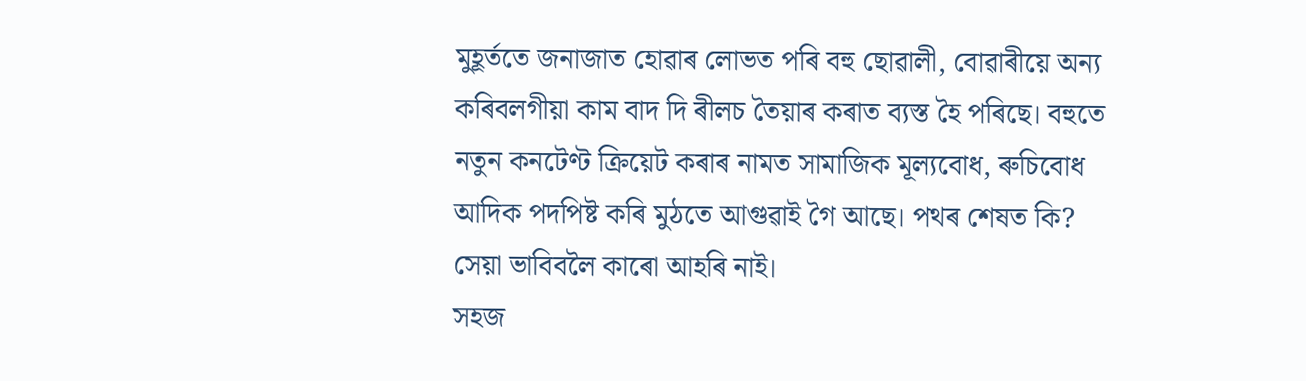মুহূৰ্ততে জনাজাত হোৱাৰ লোভত পৰি বহু ছোৱালী, বোৱাৰীয়ে অন্য কৰিবলগীয়া কাম বাদ দি ৰীলচ তৈয়াৰ কৰাত ব্যস্ত হৈ পৰিছে। বহুতে নতুন কনটেণ্ট ক্ৰিয়েট কৰাৰ নামত সামাজিক মূল্যবোধ, ৰুচিবোধ আদিক পদপিষ্ট কৰি মুঠতে আগুৱাই গৈ আছে। পথৰ শেষত কি? সেয়া ভাবিবলৈ কাৰো আহৰি নাই।
সহজ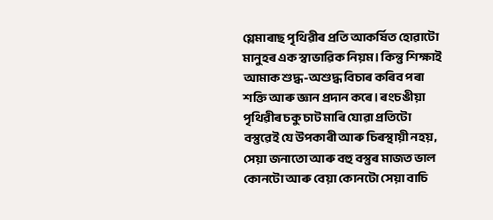গ্লেমাৰাছ পৃথিৱীৰ প্ৰতি আকৰ্ষিত হোৱাটো মানুহৰ এক স্বাভাৱিক নিয়ম। কিন্তু শিক্ষাই আমাক শুদ্ধ-অশুদ্ধ বিচাৰ কৰিব পৰা শক্তি আৰু জ্ঞান প্ৰদান কৰে। ৰংচঙীয়া পৃথিৱীৰ চকু চাট মাৰি যোৱা প্ৰতিটো বস্তুৱেই যে উপকাৰী আৰু চিৰস্থায়ী নহয়, সেয়া জনাতো আৰু বহু বস্তুৰ মাজত ভাল কোনটো আৰু বেয়া কোনটো সেয়া বাচি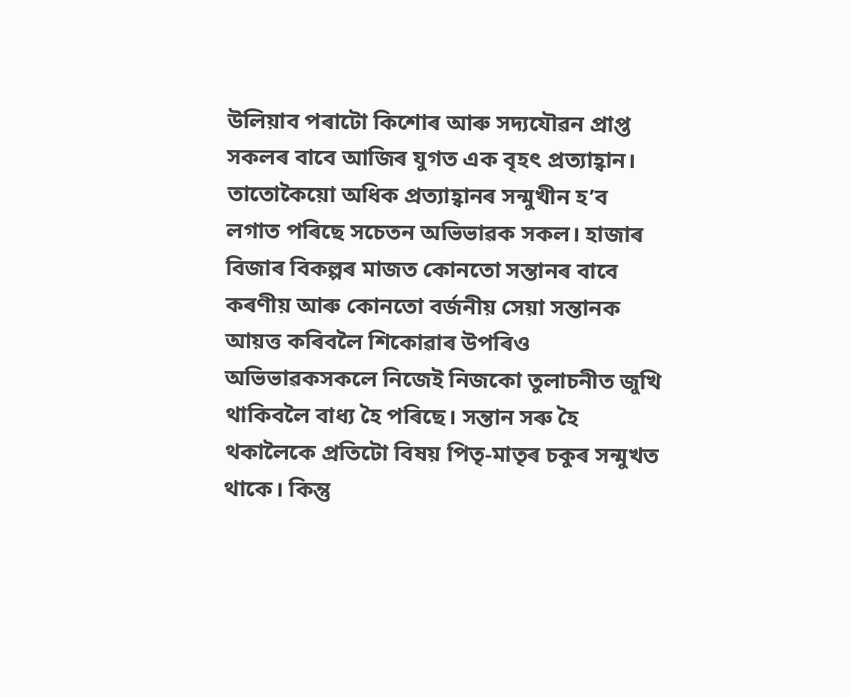উলিয়াব পৰাটো কিশোৰ আৰু সদ্যযৌৱন প্ৰাপ্ত সকলৰ বাবে আজিৰ যুগত এক বৃহৎ প্ৰত্যাহ্বান। তাতোকৈয়ো অধিক প্ৰত্যাহ্বানৰ সন্মুখীন হ’ব লগাত পৰিছে সচেতন অভিভাৱক সকল। হাজাৰ বিজাৰ বিকল্পৰ মাজত কোনতো সন্তানৰ বাবে কৰণীয় আৰু কোনতো বৰ্জনীয় সেয়া সন্তানক আয়ত্ত কৰিবলৈ শিকোৱাৰ উপৰিও অভিভাৱকসকলে নিজেই নিজকো তুলাচনীত জুখি থাকিবলৈ বাধ্য হৈ পৰিছে। সন্তান সৰু হৈ থকালৈকে প্ৰতিটো বিষয় পিতৃ-মাতৃৰ চকুৰ সন্মুখত থাকে। কিন্তু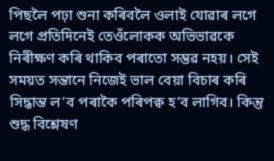পিছলৈ পঢ়া শুনা কৰিবলৈ ওলাই যোৱাৰ লগে লগে প্ৰতিদিনেই তেওঁলোকক অভিভাৱকে নিৰীক্ষণ কৰি থাকিব পৰাতো সম্ভৱ নহয়। সেই সময়ত সন্তানে নিজেই ভাল বেয়া বিচাৰ কৰি সিদ্ধান্ত ল’ব পৰাকৈ পৰিপক্ব হ’ব লাগিব। কিন্তু শুদ্ধ বিশ্লেষণ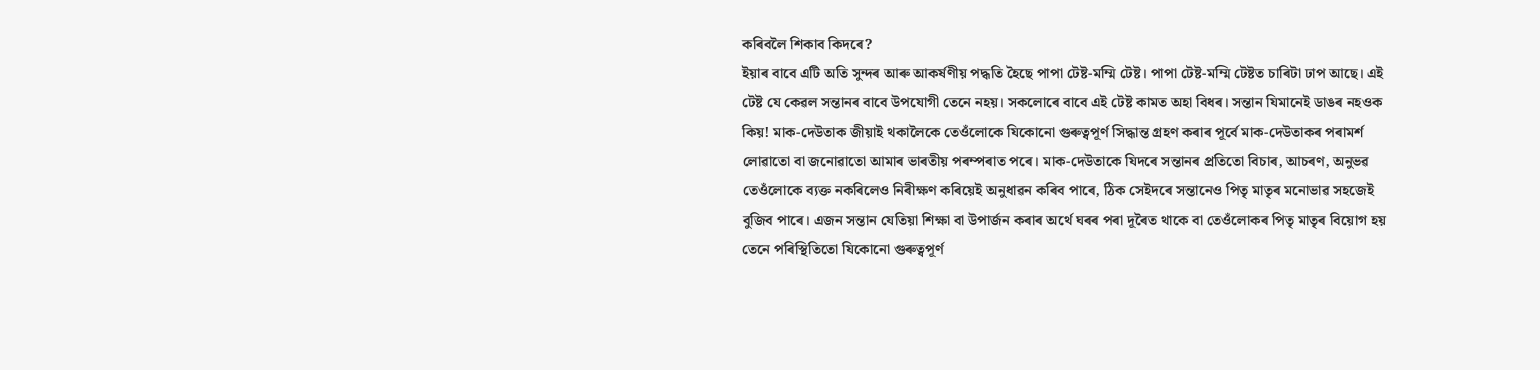কৰিবলৈ শিকাব কিদৰে?
ইয়াৰ বাবে এটি অতি সুন্দৰ আৰু আকৰ্ষণীয় পদ্ধতি হৈছে পাপা টেষ্ট-মম্মি টেষ্ট। পাপা টেষ্ট-মম্মি টেষ্টত চাৰিটা ঢাপ আছে। এই টেষ্ট যে কেৱল সন্তানৰ বাবে উপযোগী তেনে নহয়। সকলোৰে বাবে এই টেষ্ট কামত অহা বিধৰ। সন্তান যিমানেই ডাঙৰ নহওক কিয়! মাক-দেউতাক জীয়াই থকালৈকে তেওঁলোকে যিকোনো গুৰুত্বপূৰ্ণ সিদ্ধান্ত গ্ৰহণ কৰাৰ পূৰ্বে মাক-দেউতাকৰ পৰামৰ্শ লোৱাতো বা জনোৱাতো আমাৰ ভাৰতীয় পৰম্পৰাত পৰে। মাক-দেউতাকে যিদৰে সন্তানৰ প্ৰতিতো বিচাৰ, আচৰণ, অনুভৱ তেওঁলোকে ব্যক্ত নকৰিলেও নিৰীক্ষণ কৰিয়েই অনুধাৱন কৰিব পাৰে, ঠিক সেইদৰে সন্তানেও পিতৃ মাতৃৰ মনোভাৱ সহজেই বুজিব পাৰে। এজন সন্তান যেতিয়া শিক্ষা বা উপাৰ্জন কৰাৰ অৰ্থে ঘৰৰ পৰা দূৰৈত থাকে বা তেওঁলোকৰ পিতৃ মাতৃৰ বিয়োগ হয় তেনে পৰিস্থিতিতো যিকোনো গুৰুত্বপূৰ্ণ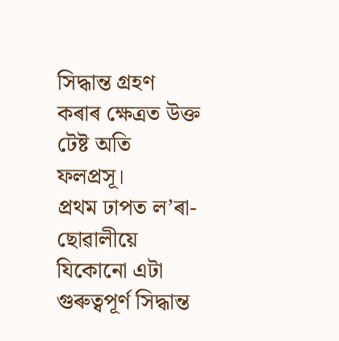সিদ্ধান্ত গ্ৰহণ কৰাৰ ক্ষেত্ৰত উক্ত টেষ্ট অতি ফলপ্ৰসূ।
প্ৰথম ঢাপত ল’ৰা-ছোৱালীয়ে যিকোনো এটা গুৰুত্বপূৰ্ণ সিদ্ধান্ত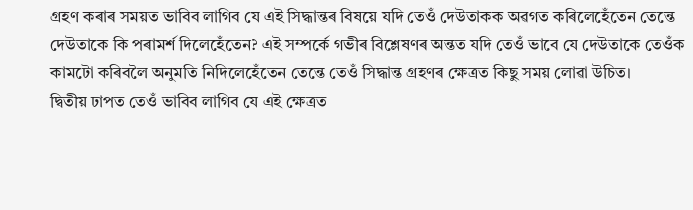গ্ৰহণ কৰাৰ সময়ত ভাবিব লাগিব যে এই সিদ্ধান্তৰ বিষয়ে যদি তেওঁ দেউতাকক অৱগত কৰিলেহেঁতেন তেন্তে দেউতাকে কি পৰামৰ্শ দিলেহেঁতেন? এই সম্পৰ্কে গভীৰ বিশ্লেষণৰ অন্তত যদি তেওঁ ভাবে যে দেউতাকে তেওঁক কামটো কৰিবলৈ অনুমতি নিদিলেহেঁতেন তেন্তে তেওঁ সিদ্ধান্ত গ্ৰহণৰ ক্ষেত্ৰত কিছু সময় লোৱা উচিত।
দ্বিতীয় ঢাপত তেওঁ ভাবিব লাগিব যে এই ক্ষেত্ৰত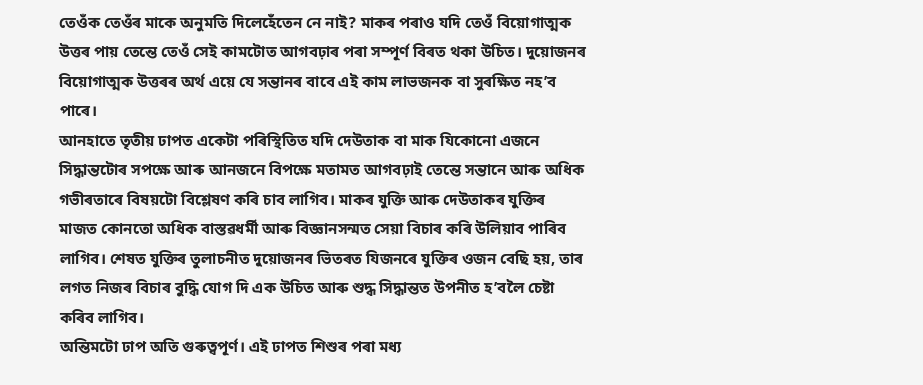তেওঁক তেওঁৰ মাকে অনুমতি দিলেহেঁতেন নে নাই? মাকৰ পৰাও যদি তেওঁ বিয়োগাত্মক উত্তৰ পায় তেন্তে তেওঁ সেই কামটোত আগবঢ়াৰ পৰা সম্পূৰ্ণ বিৰত থকা উচিত। দুয়োজনৰ বিয়োগাত্মক উত্তৰৰ অৰ্থ এয়ে যে সন্তানৰ বাবে এই কাম লাভজনক বা সুৰক্ষিত নহ’ব পাৰে।
আনহাতে তৃতীয় ঢাপত একেটা পৰিস্থিতিত যদি দেউতাক বা মাক যিকোনো এজনে সিদ্ধান্তটোৰ সপক্ষে আৰু আনজনে বিপক্ষে মতামত আগবঢ়াই তেন্তে সন্তানে আৰু অধিক গভীৰতাৰে বিষয়টো বিশ্লেষণ কৰি চাব লাগিব। মাকৰ যুক্তি আৰু দেউতাকৰ যুক্তিৰ মাজত কোনতো অধিক বাস্তৱধৰ্মী আৰু বিজ্ঞানসন্মত সেয়া বিচাৰ কৰি উলিয়াব পাৰিব লাগিব। শেষত যুক্তিৰ তুলাচনীত দুয়োজনৰ ভিতৰত যিজনৰে যুক্তিৰ ওজন বেছি হয়, তাৰ লগত নিজৰ বিচাৰ বুদ্ধি যোগ দি এক উচিত আৰু শুদ্ধ সিদ্ধান্তত উপনীত হ’বলৈ চেষ্টা কৰিব লাগিব।
অন্তিমটো ঢাপ অতি গুৰুত্বপূৰ্ণ। এই ঢাপত শিশুৰ পৰা মধ্য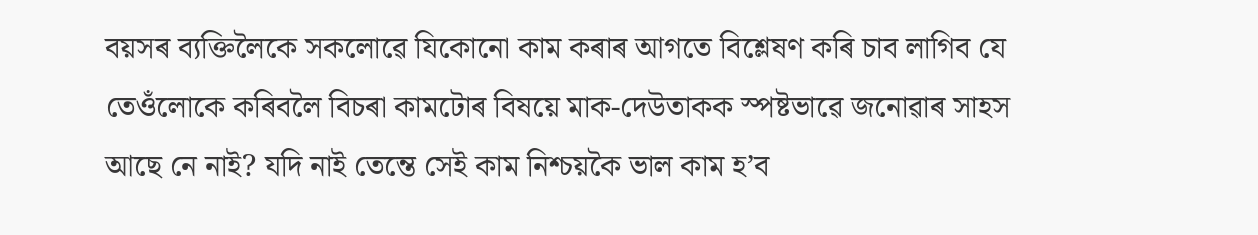বয়সৰ ব্যক্তিলৈকে সকলোৱে যিকোনো কাম কৰাৰ আগতে বিশ্লেষণ কৰি চাব লাগিব যে তেওঁলোকে কৰিবলৈ বিচৰা কামটোৰ বিষয়ে মাক-দেউতাকক স্পষ্টভাৱে জনোৱাৰ সাহস আছে নে নাই? যদি নাই তেন্তে সেই কাম নিশ্চয়কৈ ভাল কাম হ’ব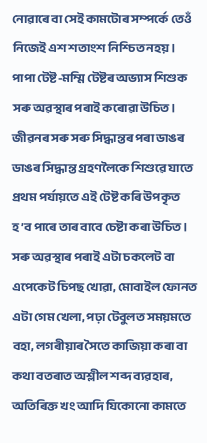নোৱাৰে বা সেই কামটোৰ সম্পৰ্কে তেওঁ নিজেই এশ শতাংশ নিশ্চিত নহয়।
পাপা টেষ্ট-মম্মি টেষ্টৰ অভ্যাস শিশুক সৰু অৱস্থাৰ পৰাই কৰোৱা উচিত। জীৱনৰ সৰু সৰু সিদ্ধান্তৰ পৰা ডাঙৰ ডাঙৰ সিদ্ধান্ত গ্ৰহণলৈকে শিশুৱে যাতে প্ৰথম পৰ্যায়তে এই টেষ্ট কৰি উপকৃত হ’ব পাৰে তাৰ বাবে চেষ্টা কৰা উচিত। সৰু অৱস্থাৰ পৰাই এটা চকলেট বা এপেকেট চিপছ খোৱা, মোবাইল ফোনত এটা গেম খেলা, পঢ়া টেবুলত সময়মতে বহা, লগৰীয়াৰ সৈতে কাজিয়া কৰা বা কথা বতৰাত অশ্লীল শব্দ ব্যৱহাৰ, অতিৰিক্ত খং আদি যিকোনো কামতে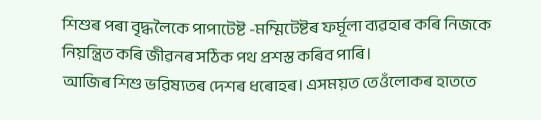শিশুৰ পৰা বৃদ্ধলৈকে পাপাটেষ্ট -মম্মিটেষ্টৰ ফৰ্মূলা ব্যৱহাৰ কৰি নিজকে নিয়ন্ত্ৰিত কৰি জীৱনৰ সঠিক পথ প্ৰশস্ত কৰিব পাৰি।
আজিৰ শিশু ভৱিষ্যতৰ দেশৰ ধৰোহৰ। এসময়ত তেওঁলোকৰ হাততে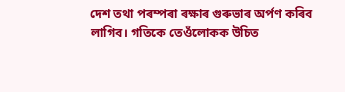দেশ তথা পৰম্পৰা ৰক্ষাৰ গুৰুভাৰ অৰ্পণ কৰিব লাগিব। গতিকে তেওঁলোকক উচিত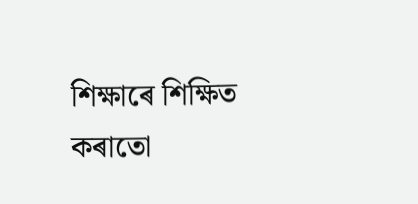শিক্ষাৰে শিক্ষিত কৰাতো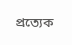প্ৰত্যেক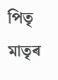পিতৃ মাতৃৰ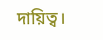দায়িত্ব।